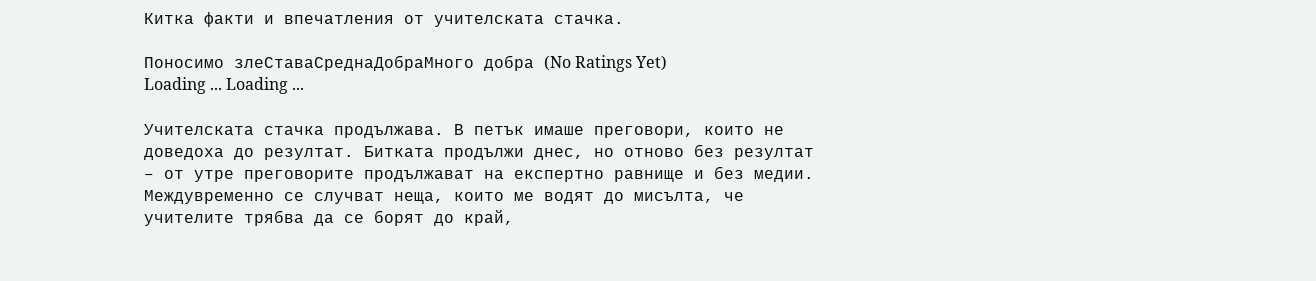Китка факти и впечатления от учителската стачка.

Поносимо злеСтаваСреднаДобраМного добра (No Ratings Yet)
Loading ... Loading ...

Учителската стачка продължава. В петък имаше преговори, които не доведоха до резултат. Битката продължи днес, но отново без резултат – от утре преговорите продължават на експертно равнище и без медии. Междувременно се случват неща, които ме водят до мисълта, че учителите трябва да се борят до край,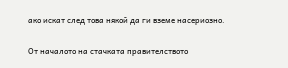ако искат след това някой да ги вземе насериозно.

От началото на стачката правителството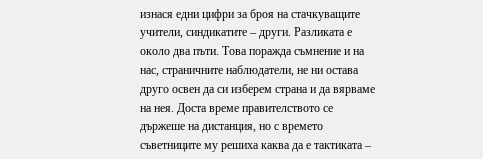изнася едни цифри за броя на стачкуващите учители, синдикатите – други. Разликата е около два пъти. Това поражда съмнение и на нас, страничните наблюдатели, не ни остава друго освен да си изберем страна и да вярваме на нея. Доста време правителството се държеше на дистанция, но с времето съветниците му решиха каква да е тактиката –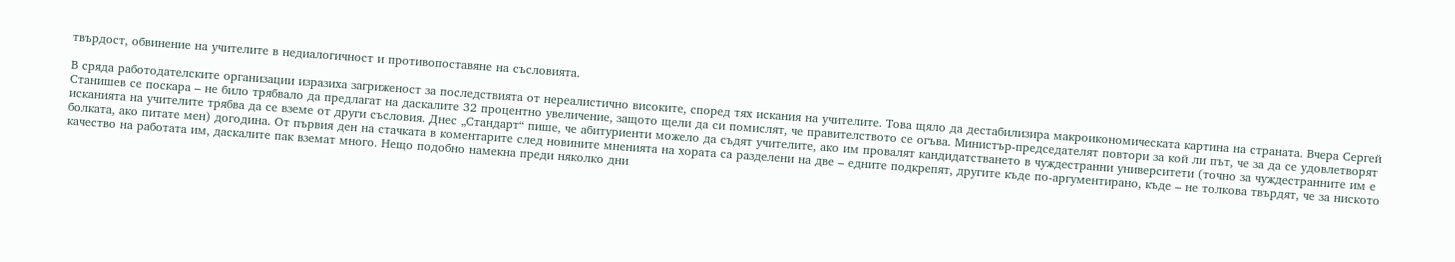твърдост, обвинение на учителите в недиалогичност и противопоставяне на съсловията.

В сряда работодателските организации изразиха загриженост за последствията от нереалистично високите, според тях искания на учителите. Това щяло да дестабилизира макроикономическата картина на страната. Вчера Сергей Станишев се поскара – не било трябвало да предлагат на даскалите 32 процентно увеличение, защото щели да си помислят, че правителството се огъва. Министър-председателят повтори за кой ли път, че за да се удовлетворят исканията на учителите трябва да се вземе от други съсловия. Днес „Стандарт“ пише, че абитуриенти можело да съдят учителите, ако им провалят кандидатстването в чуждестранни университети (точно за чуждестранните им е болката, ако питате мен) догодина. От първия ден на стачката в коментарите след новините мненията на хората са разделени на две – едните подкрепят, другите къде по-аргументирано, къде – не толкова твърдят, че за ниското качество на работата им, даскалите пак вземат много. Нещо подобно намекна преди няколко дни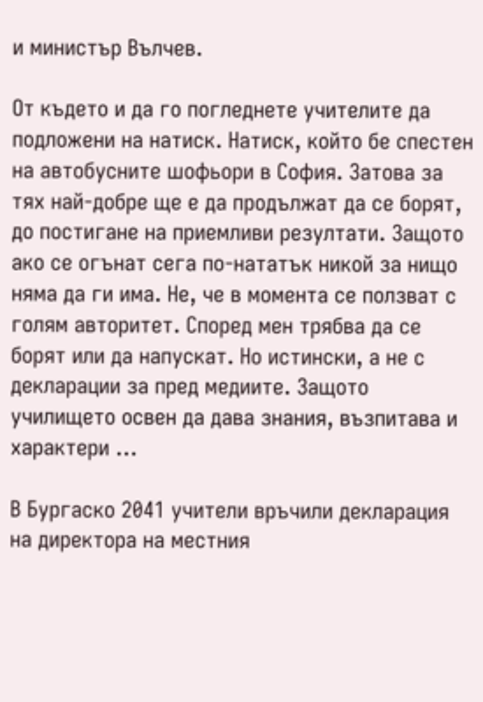и министър Вълчев.

От където и да го погледнете учителите да подложени на натиск. Натиск, който бе спестен на автобусните шофьори в София. Затова за тях най-добре ще е да продължат да се борят, до постигане на приемливи резултати. Защото ако се огънат сега по-нататък никой за нищо няма да ги има. Не, че в момента се ползват с голям авторитет. Според мен трябва да се борят или да напускат. Но истински, а не с декларации за пред медиите. Защото училището освен да дава знания, възпитава и характери …

В Бургаско 2041 учители връчили декларация на директора на местния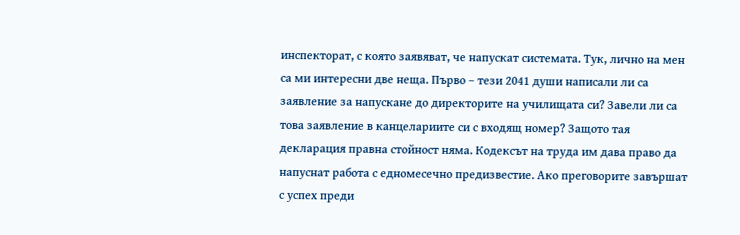инспекторат, с която заявяват, че напускат системата. Тук, лично на мен са ми интересни две неща. Първо – тези 2041 души написали ли са заявление за напускане до директорите на училищата си? Завели ли са това заявление в канцелариите си с входящ номер? Защото тая декларация правна стойност няма. Кодексът на труда им дава право да напуснат работа с едномесечно предизвестие. Ако преговорите завършат с успех преди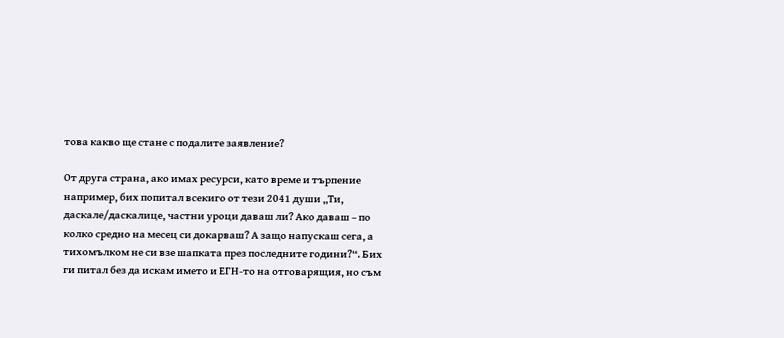това какво ще стане с подалите заявление?

От друга страна, ако имах ресурси, като време и търпение например, бих попитал всекиго от тези 2041 души „Ти, даскале/даскалице, частни уроци даваш ли? Ако даваш – по колко средно на месец си докарваш? А защо напускаш сега, а тихомълком не си взе шапката през последните години?“. Бих ги питал без да искам името и ЕГН-то на отговарящия, но съм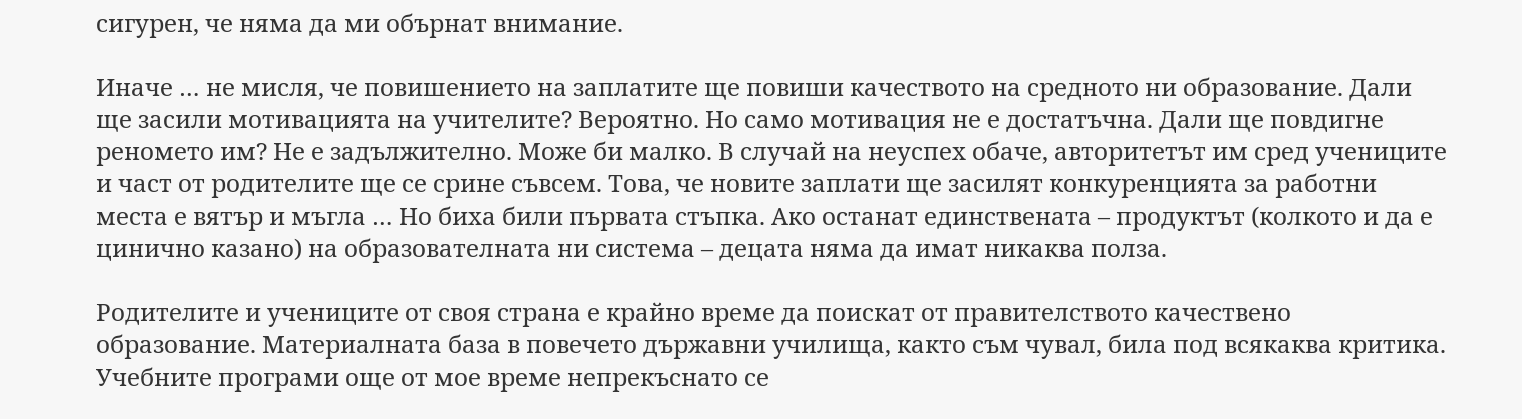сигурен, че няма да ми обърнат внимание.

Иначе … не мисля, че повишението на заплатите ще повиши качеството на средното ни образование. Дали ще засили мотивацията на учителите? Вероятно. Но само мотивация не е достатъчна. Дали ще повдигне реномето им? Не е задължително. Може би малко. В случай на неуспех обаче, авторитетът им сред учениците и част от родителите ще се срине съвсем. Това, че новите заплати ще засилят конкуренцията за работни места е вятър и мъгла … Но биха били първата стъпка. Ако останат единствената – продуктът (колкото и да е цинично казано) на образователната ни система – децата няма да имат никаква полза.

Родителите и учениците от своя страна е крайно време да поискат от правителството качествено образование. Материалната база в повечето държавни училища, както съм чувал, била под всякаква критика. Учебните програми още от мое време непрекъснато се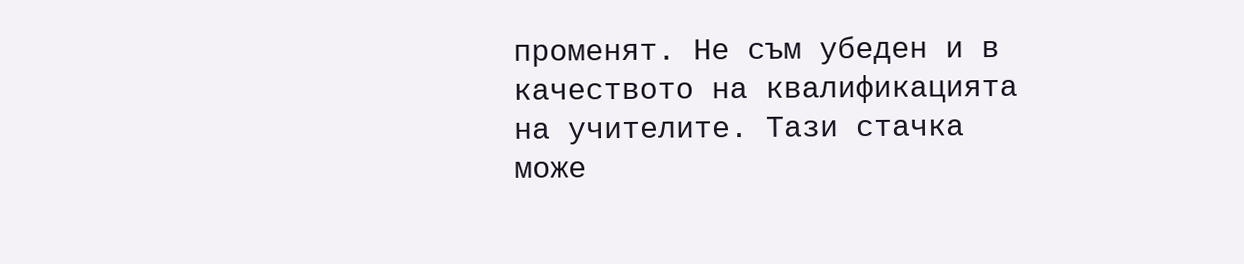променят. Не съм убеден и в качеството на квалификацията на учителите. Тази стачка може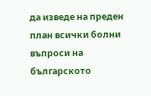да изведе на преден план всички болни въпроси на българското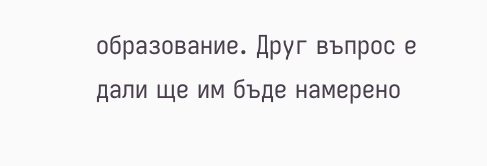образование. Друг въпрос е дали ще им бъде намерено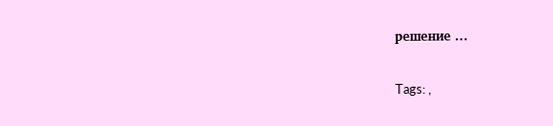решение …

Tags: ,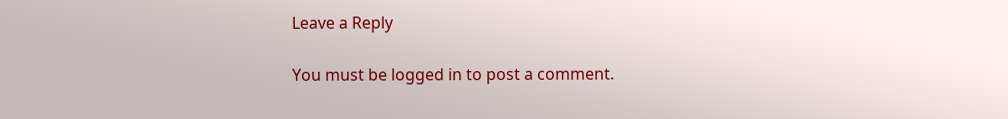Leave a Reply

You must be logged in to post a comment.